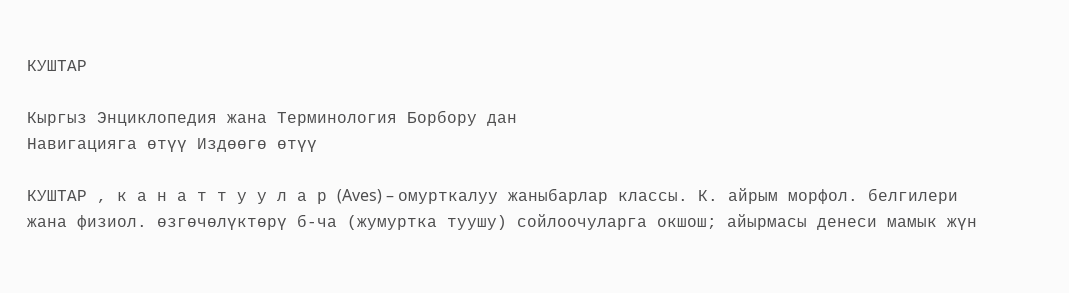КУШТАР

Кыргыз Энциклопедия жана Терминология Борбору дан
Навигацияга өтүү Издөөгө өтүү

КУШТАР , к а н а т т у у л а р (Aves) – омурткалуу жаныбарлар классы. К. айрым морфол. белгилери жана физиол. өзгөчөлүктөрү б-ча (жумуртка туушу) сойлоочуларга окшош; айырмасы денеси мамык жүн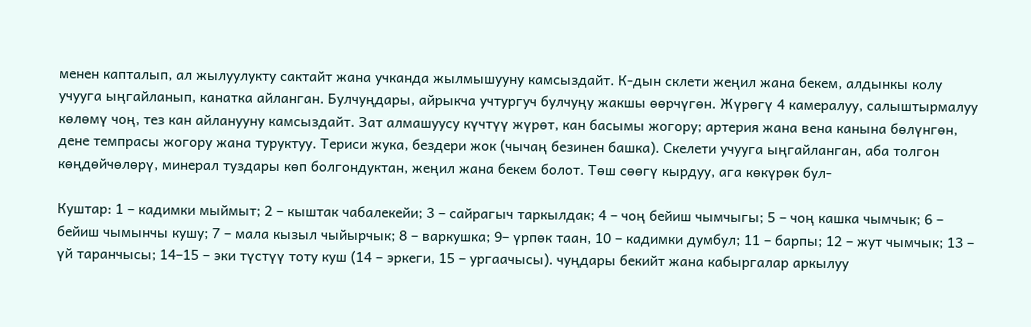менен капталып, ал жылуулукту сактайт жана учканда жылмышууну камсыздайт. К-дын склети жеңил жана бекем, алдынкы колу учууга ыңгайланып, канатка айланган. Булчуңдары, айрыкча учтургуч булчуңу жакшы өөрчүгөн. Жүрөгү 4 камералуу, салыштырмалуу көлөмү чоң, тез кан айланууну камсыздайт. Зат алмашуусу күчтүү жүрөт, кан басымы жогору; артерия жана вена канына бөлүнгөн, дене темпрасы жогору жана туруктуу. Териси жука, бездери жок (чычаң безинен башка). Скелети учууга ыңгайланган, аба толгон көңдөйчөлөрү, минерал туздары көп болгондуктан, жеңил жана бекем болот. Төш сөөгү кырдуу, ага көкүрөк бул-

Куштар: 1 – кадимки мыймыт; 2 – кыштак чабалекейи; 3 – сайрагыч таркылдак; 4 – чоң бейиш чымчыгы; 5 – чоң кашка чымчык; 6 – бейиш чымынчы кушу; 7 – мала кызыл чыйырчык; 8 – варкушка; 9– үрпөк таан, 10 – кадимки думбул; 11 – барпы; 12 – жут чымчык; 13 – үй таранчысы; 14–15 – эки түстүү тоту куш (14 – эркеги, 15 – ургаачысы). чуңдары бекийт жана кабыргалар аркылуу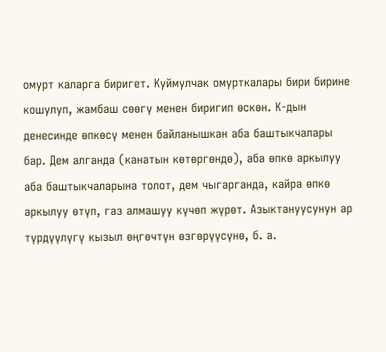омурт каларга биригет. Куймулчак омурткалары бири бирине кошулуп, жамбаш сөөгү менен биригип өскөн. К-дын денесинде өпкөсү менен байланышкан аба баштыкчалары бар. Дем алганда (канатын көтөргөндө), аба өпкө аркылуу аба баштыкчаларына толот, дем чыгарганда, кайра өпкө аркылуу өтүп, газ алмашуу күчөп жүрөт. Азыктануусунун ар түрдүүлүгү кызыл өңгөчтүн өзгөрүүсүнө, б. а.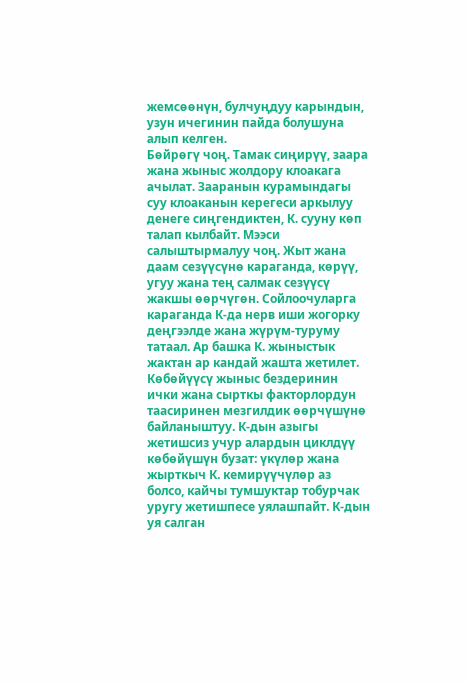жемсөөнүн, булчуңдуу карындын, узун ичегинин пайда болушуна алып келген.
Бөйрөгү чоң. Тамак сиңирүү, заара жана жыныс жолдору клоакага ачылат. Зааранын курамындагы суу клоаканын керегеси аркылуу денеге сиңгендиктен, К. сууну көп талап кылбайт. Мээси салыштырмалуу чоң. Жыт жана даам сезүүсүнө караганда, көрүү, угуу жана тең салмак сезүүсү жакшы өөрчүгөн. Сойлоочуларга караганда К-да нерв иши жогорку деңгээлде жана жүрүм-туруму татаал. Ар башка К. жыныстык жактан ар кандай жашта жетилет. Көбөйүүсү жыныс бездеринин ички жана сырткы факторлордун таасиринен мезгилдик өөрчүшүнө байланыштуу. К-дын азыгы жетишсиз учур алардын циклдүү көбөйүшүн бузат: үкүлөр жана жырткыч К. кемирүүчүлөр аз болсо, кайчы тумшуктар тобурчак уругу жетишпесе уялашпайт. К-дын уя салган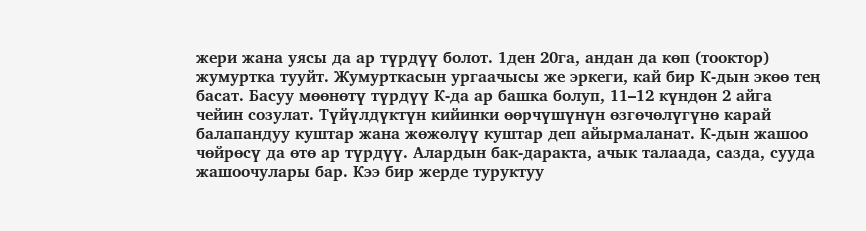жери жана уясы да ар түрдүү болот. 1ден 20га, андан да көп (тооктор) жумуртка тууйт. Жумурткасын ургаачысы же эркеги, кай бир К-дын экөө тең басат. Басуу мөөнөтү түрдүү К-да ар башка болуп, 11–12 күндөн 2 айга чейин созулат. Түйүлдүктүн кийинки өөрчүшүнүн өзгөчөлүгүнө карай балапандуу куштар жана жөжөлүү куштар деп айырмаланат. К-дын жашоо чөйрөсү да өтө ар түрдүү. Алардын бак-даракта, ачык талаада, сазда, сууда жашоочулары бар. Кээ бир жерде туруктуу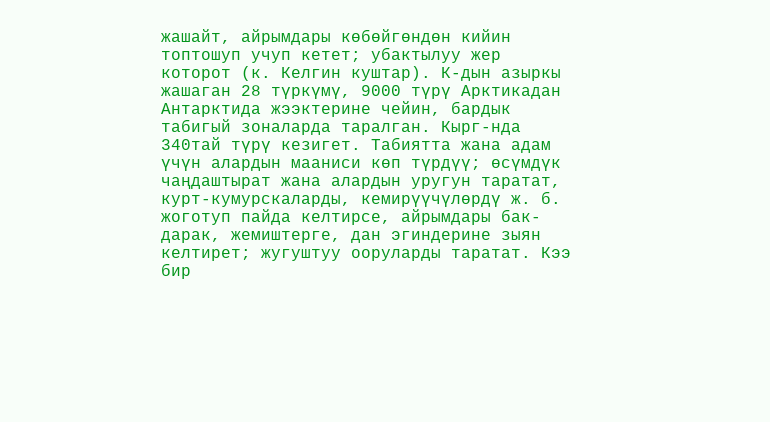жашайт, айрымдары көбөйгөндөн кийин топтошуп учуп кетет; убактылуу жер которот (к. Келгин куштар). К-дын азыркы жашаган 28 түркүмү, 9000 түрү Арктикадан Антарктида жээктерине чейин, бардык табигый зоналарда таралган. Кырг-нда 340тай түрү кезигет. Табиятта жана адам үчүн алардын мааниси көп түрдүү; өсүмдүк чаңдаштырат жана алардын уругун таратат, курт-кумурскаларды, кемирүүчүлөрдү ж. б. жоготуп пайда келтирсе, айрымдары бак-дарак, жемиштерге, дан эгиндерине зыян келтирет; жугуштуу ооруларды таратат. Кээ бир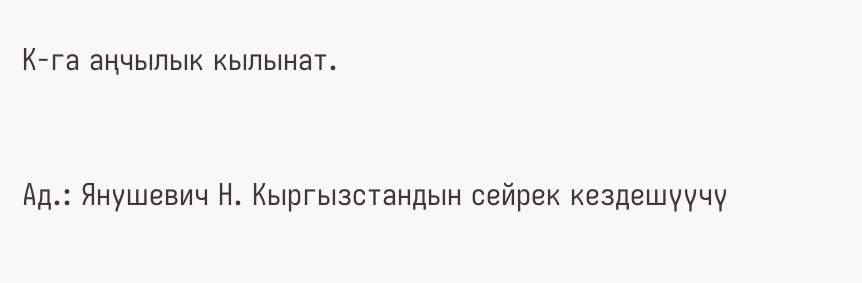К-га аңчылык кылынат.


Ад.: Янушевич Н. Кыргызстандын сейрек кездешүүчү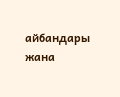айбандары жана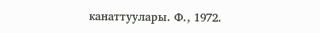канаттуулары. Ф., 1972.